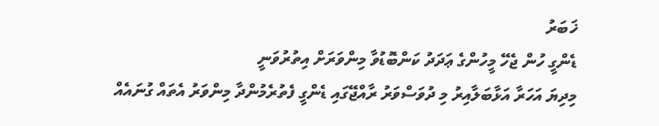ޚަބަރު
ޑެންގީ ހުން ޖެހޭ މީހުންގެ ޢަދަދު ކަންބޮޑުވާ މިންވަރަށް އިތުރުވަނީ
މިދިޔަ އަހަރާ އަޅާބަލާއިރު މި ދުވަސްވަރު ރާއްޖޭގައި ޑެންގީ ފެތުރެމުންދާ މިންވަރު އެތައް ގުނައެއް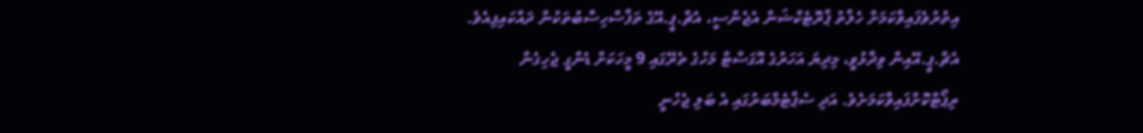އިތުރުވެފައިވާކަމަށް ހެލްތު ޕްރޮޓެކްޝަން އެޖެންސީ، އެޗް.ޕީ.އޭގެ ތަފާސްހިސާބުތަކުން ދައްކައިފިއެވެ.
އެޗް.ޕީ.އޭއިން ވިދާޅުވީ، މިދިޔަ އަހަރުގެ އޮގަސްޓް މަހުގެ ތެރޭގައި 9 މީހަކަށް ޑެންގީ ޖެހިގެން ރިޕޯޓްކޮށްފައިވާކަމަށެވެ. އަދި ސެޕްޓެމްބަރުގައި އެ ބަލި ޖެހުނީ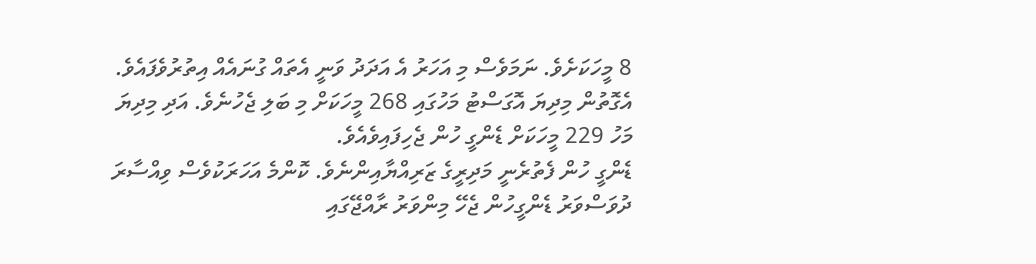8 މީހަކަށެވެ. ނަމަވެސް މި އަހަރު އެ އަދަދު ވަނީ އެތައް ގުނައެއް އިތުރުވެފައެވެ. އެގޮތުން މިދިޔަ އޮގަސްޓު މަހުގައި 268 މީހަކަށް މި ބަލި ޖެހުނެވެ. އަދި މިދިޔަ މަހު 229 މީހަކަށް ޑެންގީ ހުން ޖެހިފައިވެއެވެ.
ޑެންގީ ހުން ފެތުރެނީ މަދިރީގެ ޒަރިއްޔާއިންނެވެ. ކޮންމެ އަހަރަކުވެސް ވިއްސާރަ ދުވަސްވަރު ޑެންގީހުން ޖެހޭ މިންވަރު ރާއްޖޭގައި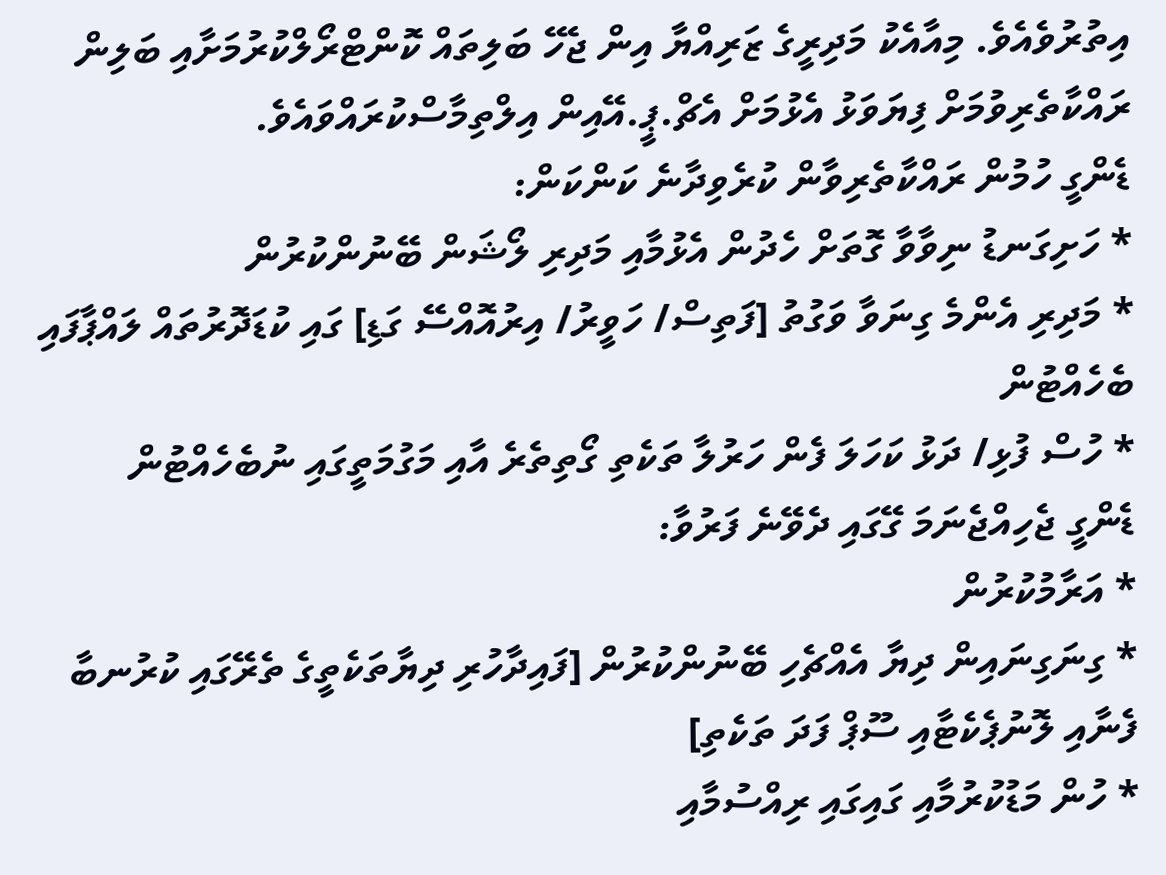އިތުރުވެއެވެ. މިއާއެކު މަދިރީގެ ޒަރިއްޔާ އިން ޖެހޭ ބަލިތައް ކޮންޓްރޯލްކުރުމަށާއި ބަލިން ރައްކާތެރިވުމަށް ފިޔަވަޅު އެޅުމަށް އެޗް.ޕީ.އޭއިން އިލްތިމާސްކުރައްވައެވެ.
ޑެންގީ ހުމުން ރައްކާތެރިވާން ކުރެވިދާނެ ކަންކަން:
* ހަށިގަނޑު ނިވާވާ ގޮތަށް ހެދުން އެޅުމާއި މަދިރި ލޯޝަން ބޭނުންކުރުން
* މަދިރި އެންމެ ގިނަވާ ވަގުތު [ފަތިސް/ ހަވީރު/ އިރުއޮއްސޭ ގަޑި] ގައި ކުޑަދޮރުތައް ލައްޕާފައި ބެހެއްޓުން
* ހުސް ފުޅި/ ދަޅު ކަހަލަ ފެން ހަރުލާ ތަކެތި ގޯތިތެރެ އާއި މަގުމަތީގައި ނުބެހެއްޓުން
ޑެންގީ ޖެހިއްޖެނަމަ ގޭގައި ދެވޭނެ ފަރުވާ:
* އަރާމުކުރުން
* ގިނަގިނައިން ދިޔާ އެއްޗެހި ބޭނުންކުރުން [ފައިދާހުރި ދިޔާތަކެތީގެ ތެރޭގައި ކުރުނބާ ފެނާއި ލޮނުޕެކެޓާއި ސޫޕް ފަދަ ތަކެތި]
* ހުން މަޑުކުރުމާއި ގައިގައި ރިއްސުމާއި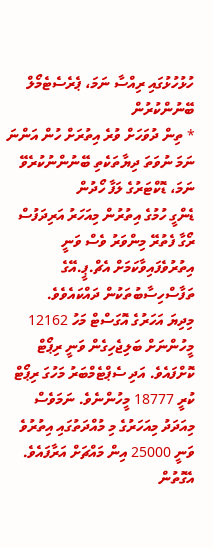ހުޅުހުޅުގައި ރިއްސާ ނަމަ، ޕެރެސެޓެމޯލް ބޭނުންކުރުން
* ތިން ދުވަހަށް ވުރެ އިތުރަށް ހުން އަންނަ ނަމަ ނުވަތަ ދިޔާތަކެތި ބޭނުންނުކުރެވޭ ނަމަ، ޑޮކްޓަރުގެ ލަފާ ހޯދުން
ޑެންގީ ހުމުގެ އިތުރުން މިއަހަރު އަރިދަފުސް ރޯގާ ފެތުރޭ މިންވަރު ވެސް ވަނީ އިތުރުވެފައިވާކަމަށް އެޗް.ޕީ.އޭގެ ތަފާސްހިސާބުތަކުން ދައްކައެވެވެ.
މިދިޔަ އަހަރުގެ އޮގަސްޓް މަހު 12162 މީހުންނަށް ބަލިޖެހިގެން ވަނީ ރިޕޯޓް ކޮށްފައެވެ. އަދި ސެޕްޓެމްބަރު މަހުގަ ރިޕޯޓް ކުރީ 18777 މީހުންނެވެ. ނަމަވެސް މިއަދަދު މިއަހަރުގެ މި މުއްދަތުގައި އިތުރުވެ ވަނީ 25000 އިން މައްޗަށް އަރާފައެވެ. އެގޮތުން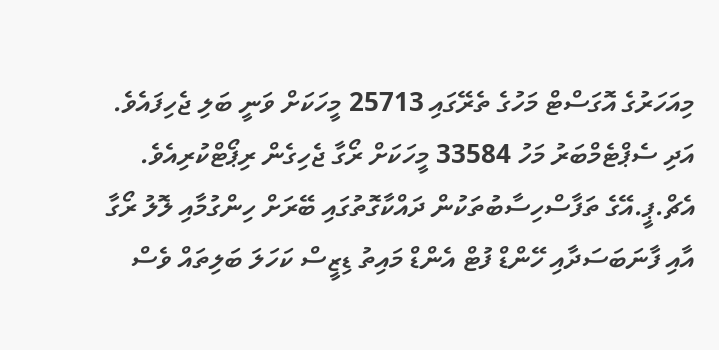މިއަހަރުގެ އޮގަސްޓް މަހުގެ ތެރޭގައި 25713 މީހަކަށް ވަނީ ބަލި ޖެހިފައެވެ. އަދި ސެޕްޓެމްބަރު މަހު 33584 މީހަކަށް ރޯގާ ޖެހިގެން ރިޕޯޓްކުރިއެވެ.
އެޗް.ޕީ.އޭގެ ތަފާސްހިސާބުތަކުން ދައްކާގޮތުގައި ބޭރަށް ހިންގުމާއި ލޮލު ރޯގާ އާއި ފާނަބަސަދާއި ހޭންޑް ފުޓް އެންޑް މައިތު ޑިޒީސް ކަހަލަ ބަލިތައް ވެސް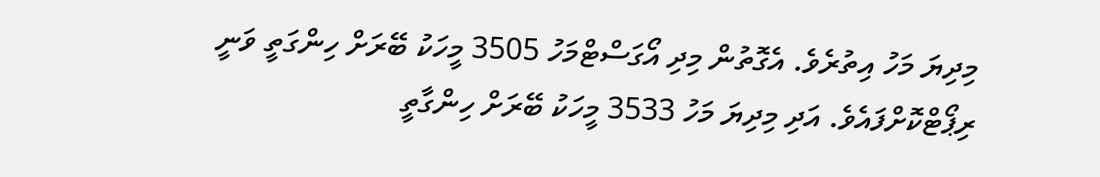މިދިޔަ މަހު އިތުރެވެ. އެގޮތުން މިދި އޯގަސްޓްމަހު 3505 މީހަކު ބޭރަށް ހިންގަތީ ވަނީ ރިޕޯޓްކޮށްފައެވެ. އަދި މިދިޔަ މަހު 3533 މީހަކު ބޭރަށް ހިންގާތީ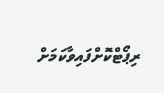ރިޕޯޓްކޮށްފައިވާކަމަށް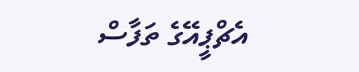އެޗްޕީއޭގެ ތަފާސް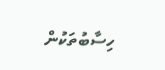ހިސާބުތަކުން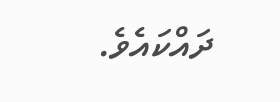ދައްކައެވެ.